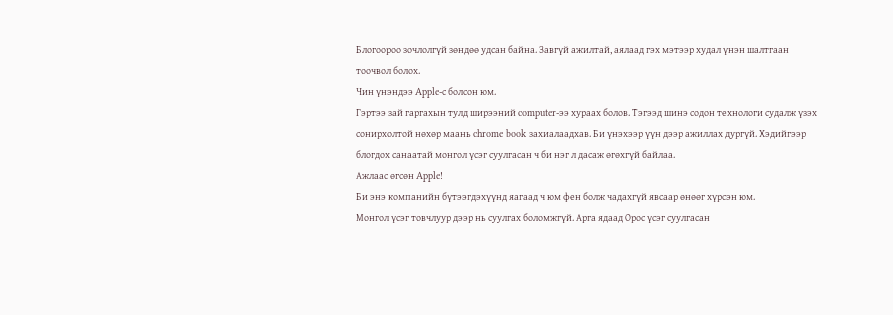Блогоороо зочлолгүй зөндөө удсан байна. Завгүй ажилтай, аялаад гэх мэтээр худал үнэн шалтгаан тоочвол болох.
Чин үнэндээ Apple-с болсон юм.
Гэртээ зай гаргахын тулд ширээний computer-ээ хураах болов. Тэгээд шинэ содон технологи судалж үзэх сонирхолтой нөхөр маань chrome book захиалаадхав. Би үнэхээр үүн дээр ажиллах дургүй. Хэдийгээр блогдох санаатай монгол үсэг суулгасан ч би нэг л дасаж өгөхгүй байлаа.
Ажлаас өгсөн Apple!
Би энэ компанийн бүтээгдэхүүнд яагаад ч юм фен болж чадахгүй явсаар өнөөг хүрсэн юм.
Монгол үсэг товчлуур дээр нь суулгах боломжгүй. Арга ядаад Орос үсэг суулгасан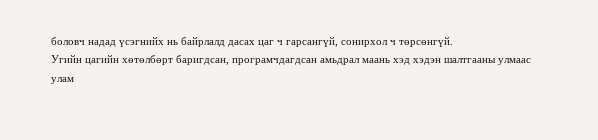боловч надад үсэгнийх нь байрлалд дасах цаг ч гарсангүй, сонирхол ч төрсөнгүй.
Угийн цагийн хөтөлбөрт баригдсан, програмчдагдсан амьдрал маань хэд хэдэн шалтгааны улмаас улам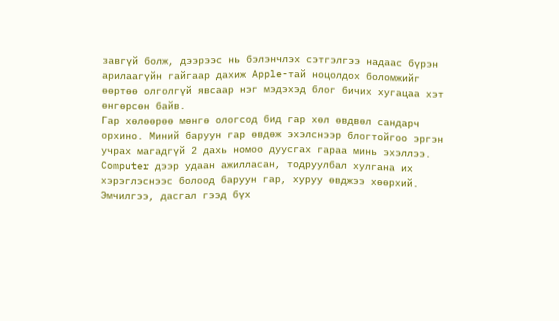завгүй болж, дээрээс нь бэлэнчлэх сэтгэлгээ надаас бүрэн арилаагүйн гайгаар дахиж Apple-тай ноцолдох боломжийг өөртөө олголгүй явсаар нэг мэдэхэд блог бичих хугацаа хэт өнгөрсөн байв.
Гар хөлөөрөө мөнгө ологсод бид гар хөл өвдвөл сандарч орхино. Миний баруун гар өвдөж эхэлснээр блогтойгоо эргэн учрах магадгүй 2 дахь номоо дуусгах гараа минь эхэллээ.
Computer дээр удаан ажилласан, тодруулбал хулгана их хэрэглэснээс болоод баруун гар, хуруу өвджээ хөөрхий. Эмчилгээ, дасгал гээд бүх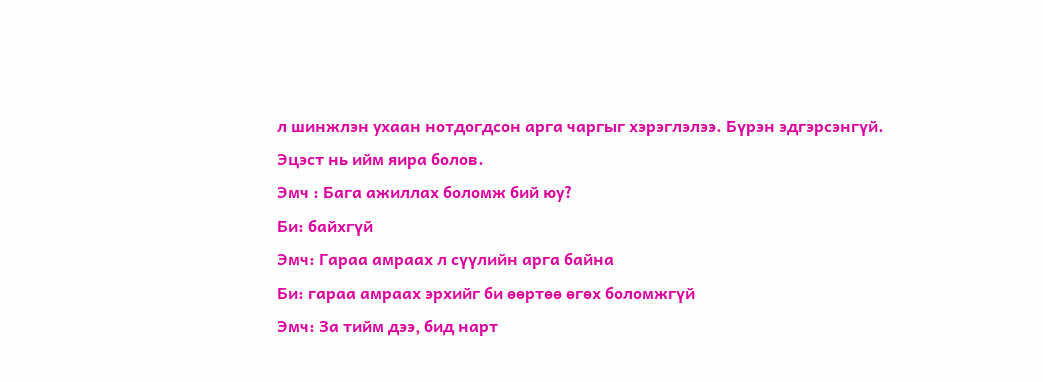л шинжлэн ухаан нотдогдсон арга чаргыг хэрэглэлээ. Бүрэн эдгэрсэнгүй.
Эцэст нь ийм яира болов.
Эмч : Бага ажиллах боломж бий юу?
Би: байхгүй
Эмч: Гараа амраах л сүүлийн арга байна
Би: гараа амраах эрхийг би өөртөө өгөх боломжгүй
Эмч: За тийм дээ, бид нарт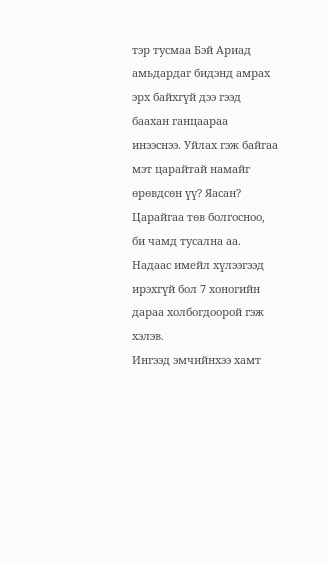тэр тусмаа Бэй Ариад амьдардаг бидэнд амрах эрх байхгүй дээ гээд баахан ганцаараа инээснээ. Уйлах гэж байгаа мэт царайтай намайг өрөвдсөн үү? Яасан? Царайгаа төв болгосноо, би чамд тусална аа. Надаас имейл хүлээгээд ирэхгүй бол 7 хоногийн дараа холбогдоорой гэж хэлэв.
Ингээд эмчийнхээ хамт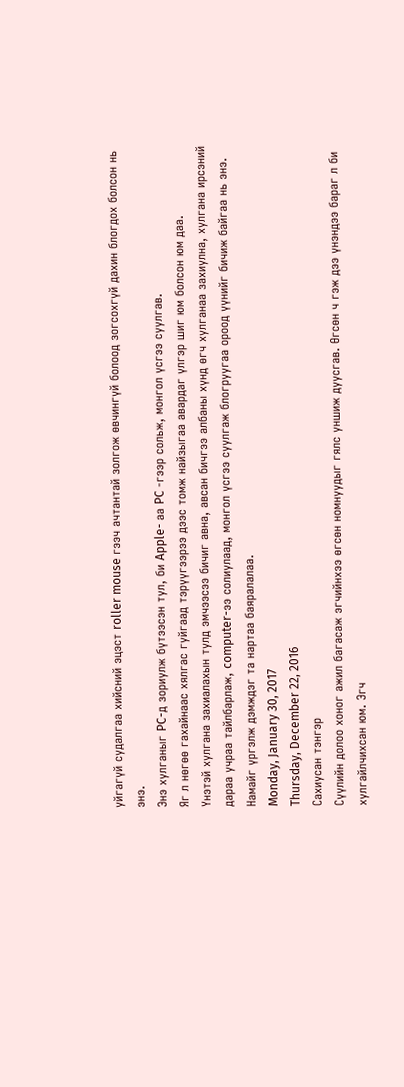уйгагүй судалгаа хийсний эцэст roller mouse гээч ачтантай золгож өвчингүй болоод зогсохгүй дахин блогдох болсон нь энэ.
Энэ хулганыг PC-д зориулж бүтээсэн тул, би Apple- аа PC -гээр сольж, монгол үсгээ суулгав.
Яг л нөгөө гахайнаас хялгас гуйгаад тэрүүгээрээ дээс томж найзыгаа авардаг үлгэр шиг юм болсон юм даа.
Үнэтэй хулгана захиалахын тулд эмчээсээ бичиг авна, авсан бичгээ албаны хүнд өгч хулганаа захиулна, хулгана ирсэний дараа учраа тайлбарлаж, computer-ээ солиулаад, монгол үсгээ суулгаж блогруугаа ороод үүнийг бичиж байгаа нь энэ.
Намайг үргэлж дэмждэг та нартаа баяралалаа.
Monday, January 30, 2017
Thursday, December 22, 2016
Сахиусан тэнгэр
Сүүлийн долоо хоног ажил багасаж эгчийнхээ өгсөн номнуудыг гялс уншиж дуусгав. Өгсөн ч гэж дээ үнэндээ бараг л би хулгайлчихсан юм. Эгч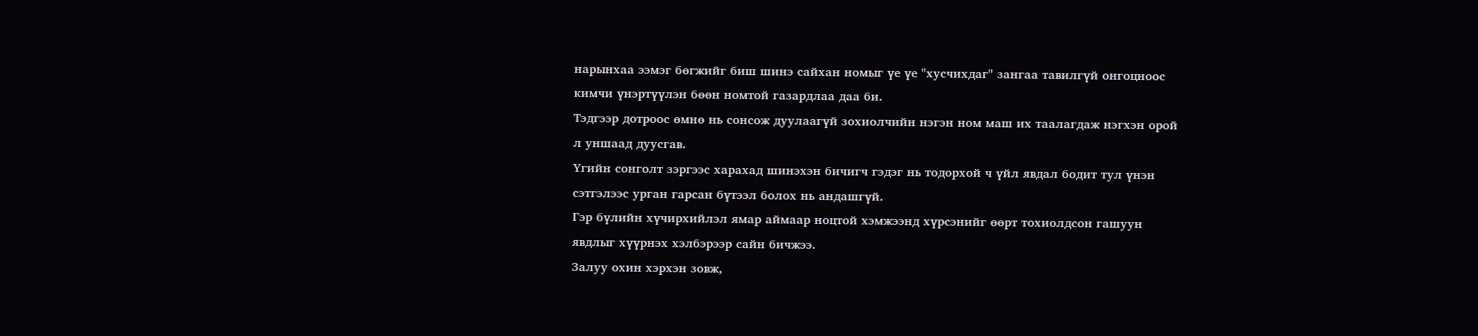нарынхаа ээмэг бөгжийг биш шинэ сайхан номыг үе үе "хусчихдаг" зангаа тавилгүй онгоцноос кимчи үнэртүүлэн бөөн номтой газардлаа даа би.
Тэдгээр дотроос өмнө нь сонсож дуулаагүй зохиолчийн нэгэн ном маш их таалагдаж нэгхэн орой л уншаад дуусгав.
Үгийн сонголт зэргээс харахад шинэхэн бичигч гэдэг нь тодорхой ч үйл явдал бодит тул үнэн сэтгэлээс урган гарсан бүтээл болох нь андашгүй.
Гэр бүлийн хүчирхийлэл ямар аймаар ноцтой хэмжээнд хүрсэнийг өөрт тохиолдсон гашуун явдлыг хүүрнэх хэлбэрээр сайн бичжээ.
Залуу охин хэрхэн зовж,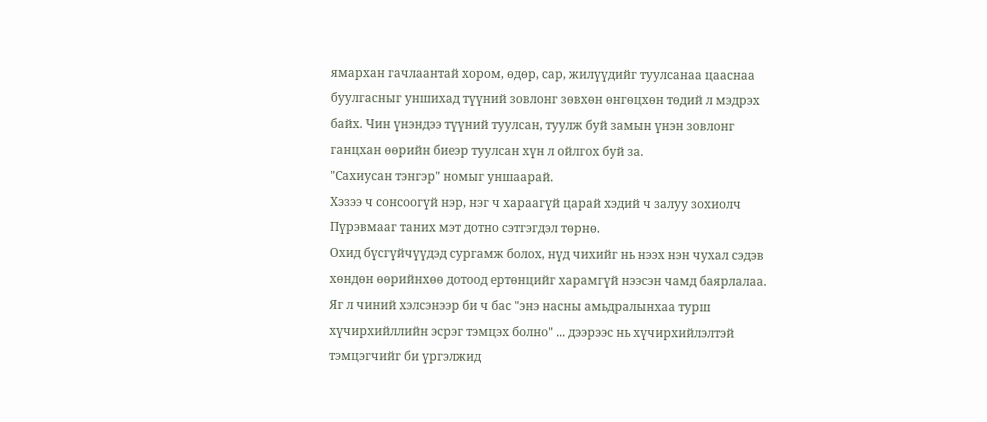ямархан гачлаантай хором, өдөр, сар, жилүүдийг туулсанаа цааснаа буулгасныг уншихад түүний зовлонг зөвхөн өнгөцхөн төдий л мэдрэх байх. Чин үнэндээ түүний туулсан, туулж буй замын үнэн зовлонг ганцхан өөрийн биеэр туулсан хүн л ойлгох буй за.
"Сахиусан тэнгэр" номыг уншаарай.
Хэзээ ч сонсоогүй нэр, нэг ч хараагүй царай хэдий ч залуу зохиолч Пүрэвмааг таних мэт дотно сэтгэгдэл төрнө.
Охид бүсгүйчүүдэд сургамж болох, нүд чихийг нь нээх нэн чухал сэдэв хөндөн өөрийнхөө дотоод ертөнцийг харамгүй нээсэн чамд баярлалаа.
Яг л чиний хэлсэнээр би ч бас "энэ насны амьдралынхаа турш хүчирхийллийн эсрэг тэмцэх болно" ... дээрээс нь хүчирхийлэлтэй тэмцэгчийг би үргэлжид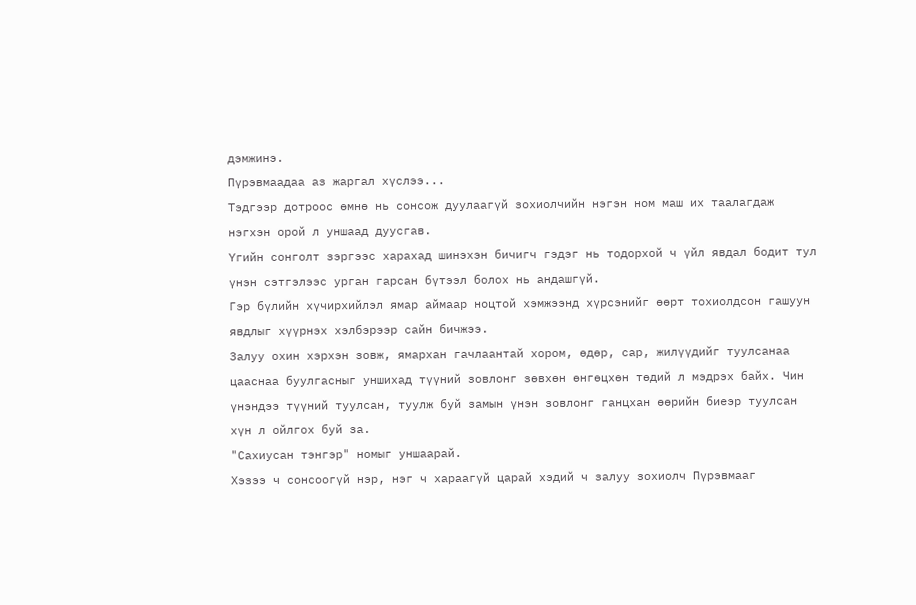дэмжинэ.
Пүрэвмаадаа аз жаргал хүслээ...
Тэдгээр дотроос өмнө нь сонсож дуулаагүй зохиолчийн нэгэн ном маш их таалагдаж нэгхэн орой л уншаад дуусгав.
Үгийн сонголт зэргээс харахад шинэхэн бичигч гэдэг нь тодорхой ч үйл явдал бодит тул үнэн сэтгэлээс урган гарсан бүтээл болох нь андашгүй.
Гэр бүлийн хүчирхийлэл ямар аймаар ноцтой хэмжээнд хүрсэнийг өөрт тохиолдсон гашуун явдлыг хүүрнэх хэлбэрээр сайн бичжээ.
Залуу охин хэрхэн зовж, ямархан гачлаантай хором, өдөр, сар, жилүүдийг туулсанаа цааснаа буулгасныг уншихад түүний зовлонг зөвхөн өнгөцхөн төдий л мэдрэх байх. Чин үнэндээ түүний туулсан, туулж буй замын үнэн зовлонг ганцхан өөрийн биеэр туулсан хүн л ойлгох буй за.
"Сахиусан тэнгэр" номыг уншаарай.
Хэзээ ч сонсоогүй нэр, нэг ч хараагүй царай хэдий ч залуу зохиолч Пүрэвмааг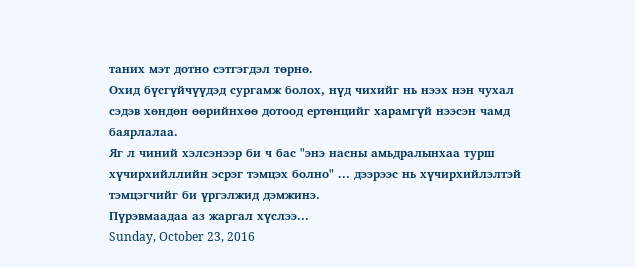таних мэт дотно сэтгэгдэл төрнө.
Охид бүсгүйчүүдэд сургамж болох, нүд чихийг нь нээх нэн чухал сэдэв хөндөн өөрийнхөө дотоод ертөнцийг харамгүй нээсэн чамд баярлалаа.
Яг л чиний хэлсэнээр би ч бас "энэ насны амьдралынхаа турш хүчирхийллийн эсрэг тэмцэх болно" ... дээрээс нь хүчирхийлэлтэй тэмцэгчийг би үргэлжид дэмжинэ.
Пүрэвмаадаа аз жаргал хүслээ...
Sunday, October 23, 2016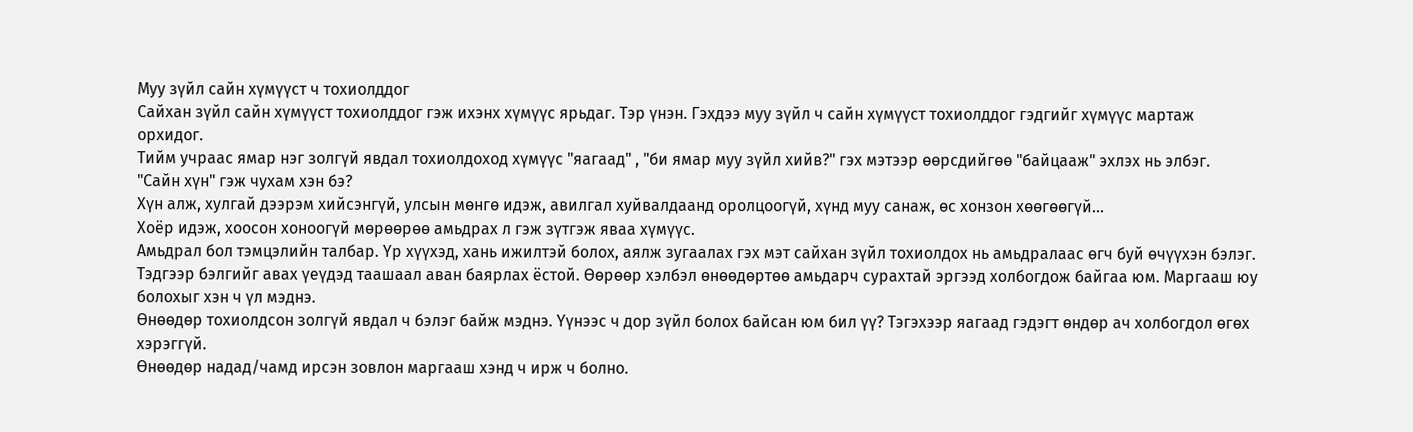Муу зүйл сайн хүмүүст ч тохиолддог
Сайхан зүйл сайн хүмүүст тохиолддог гэж ихэнх хүмүүс ярьдаг. Тэр үнэн. Гэхдээ муу зүйл ч сайн хүмүүст тохиолддог гэдгийг хүмүүс мартаж орхидог.
Тийм учраас ямар нэг золгүй явдал тохиолдоход хүмүүс "яагаад" , "би ямар муу зүйл хийв?" гэх мэтээр өөрсдийгөө "байцааж" эхлэх нь элбэг.
"Сайн хүн" гэж чухам хэн бэ?
Хүн алж, хулгай дээрэм хийсэнгүй, улсын мөнгө идэж, авилгал хуйвалдаанд оролцоогүй, хүнд муу санаж, өс хонзон хөөгөөгүй...
Хоёр идэж, хоосон хоноогүй мөрөөрөө амьдрах л гэж зүтгэж яваа хүмүүс.
Амьдрал бол тэмцэлийн талбар. Үр хүүхэд, хань ижилтэй болох, аялж зугаалах гэх мэт сайхан зүйл тохиолдох нь амьдралаас өгч буй өчүүхэн бэлэг. Тэдгээр бэлгийг авах үеүдэд таашаал аван баярлах ёстой. Өөрөөр хэлбэл өнөөдөртөө амьдарч сурахтай эргээд холбогдож байгаа юм. Маргааш юу болохыг хэн ч үл мэднэ.
Өнөөдөр тохиолдсон золгүй явдал ч бэлэг байж мэднэ. Үүнээс ч дор зүйл болох байсан юм бил үү? Тэгэхээр яагаад гэдэгт өндөр ач холбогдол өгөх хэрэггүй.
Өнөөдөр надад/чамд ирсэн зовлон маргааш хэнд ч ирж ч болно.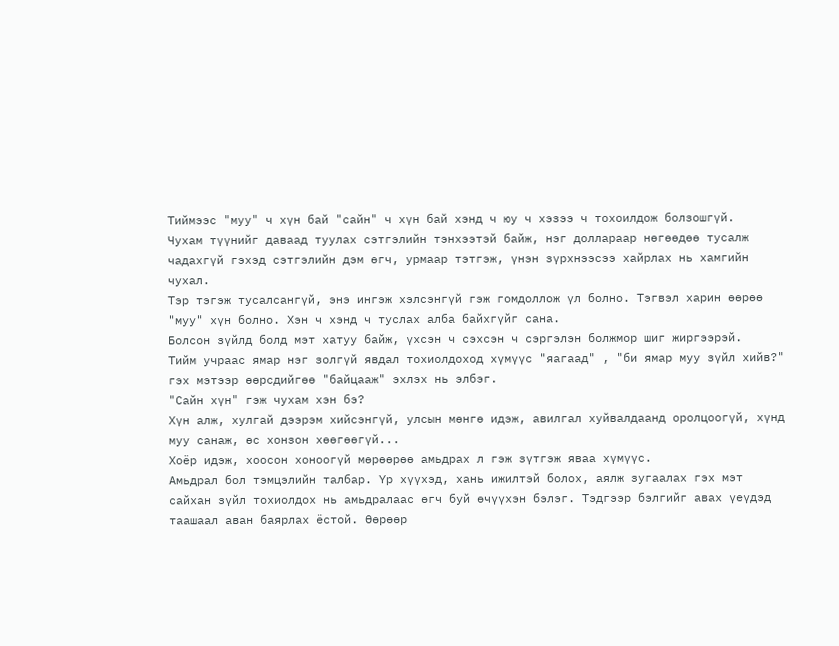Тиймээс "муу" ч хүн бай "сайн" ч хүн бай хэнд ч юу ч хэзээ ч тохоилдож болзошгүй.
Чухам түүнийг даваад туулах сэтгэлийн тэнхээтэй байж, нэг доллараар нөгөөдөө тусалж чадахгүй гэхэд сэтгэлийн дэм өгч, урмаар тэтгэж, үнэн зүрхнээсээ хайрлах нь хамгийн чухал.
Тэр тэгэж тусалсангүй, энэ ингэж хэлсэнгүй гэж гомдоллож үл болно. Тэгвэл харин өөрөө "муу" хүн болно. Хэн ч хэнд ч туслах алба байхгүйг сана.
Болсон зүйлд болд мэт хатуу байж, үхсэн ч сэхсэн ч сэргэлэн болжмор шиг жиргээрэй.
Тийм учраас ямар нэг золгүй явдал тохиолдоход хүмүүс "яагаад" , "би ямар муу зүйл хийв?" гэх мэтээр өөрсдийгөө "байцааж" эхлэх нь элбэг.
"Сайн хүн" гэж чухам хэн бэ?
Хүн алж, хулгай дээрэм хийсэнгүй, улсын мөнгө идэж, авилгал хуйвалдаанд оролцоогүй, хүнд муу санаж, өс хонзон хөөгөөгүй...
Хоёр идэж, хоосон хоноогүй мөрөөрөө амьдрах л гэж зүтгэж яваа хүмүүс.
Амьдрал бол тэмцэлийн талбар. Үр хүүхэд, хань ижилтэй болох, аялж зугаалах гэх мэт сайхан зүйл тохиолдох нь амьдралаас өгч буй өчүүхэн бэлэг. Тэдгээр бэлгийг авах үеүдэд таашаал аван баярлах ёстой. Өөрөөр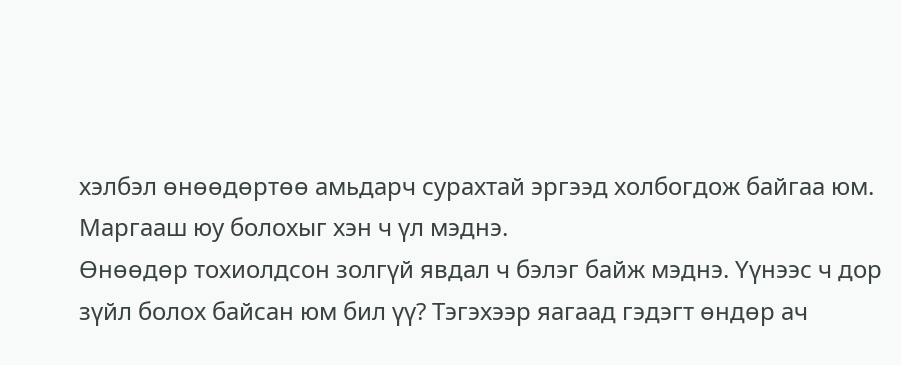хэлбэл өнөөдөртөө амьдарч сурахтай эргээд холбогдож байгаа юм. Маргааш юу болохыг хэн ч үл мэднэ.
Өнөөдөр тохиолдсон золгүй явдал ч бэлэг байж мэднэ. Үүнээс ч дор зүйл болох байсан юм бил үү? Тэгэхээр яагаад гэдэгт өндөр ач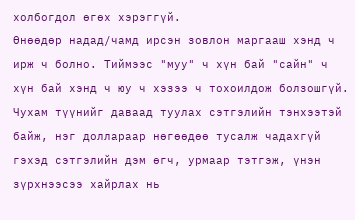холбогдол өгөх хэрэггүй.
Өнөөдөр надад/чамд ирсэн зовлон маргааш хэнд ч ирж ч болно. Тиймээс "муу" ч хүн бай "сайн" ч хүн бай хэнд ч юу ч хэзээ ч тохоилдож болзошгүй.
Чухам түүнийг даваад туулах сэтгэлийн тэнхээтэй байж, нэг доллараар нөгөөдөө тусалж чадахгүй гэхэд сэтгэлийн дэм өгч, урмаар тэтгэж, үнэн зүрхнээсээ хайрлах нь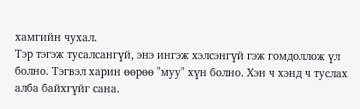хамгийн чухал.
Тэр тэгэж тусалсангүй, энэ ингэж хэлсэнгүй гэж гомдоллож үл болно. Тэгвэл харин өөрөө "муу" хүн болно. Хэн ч хэнд ч туслах алба байхгүйг сана.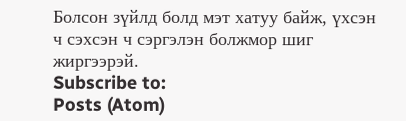Болсон зүйлд болд мэт хатуу байж, үхсэн ч сэхсэн ч сэргэлэн болжмор шиг жиргээрэй.
Subscribe to:
Posts (Atom)